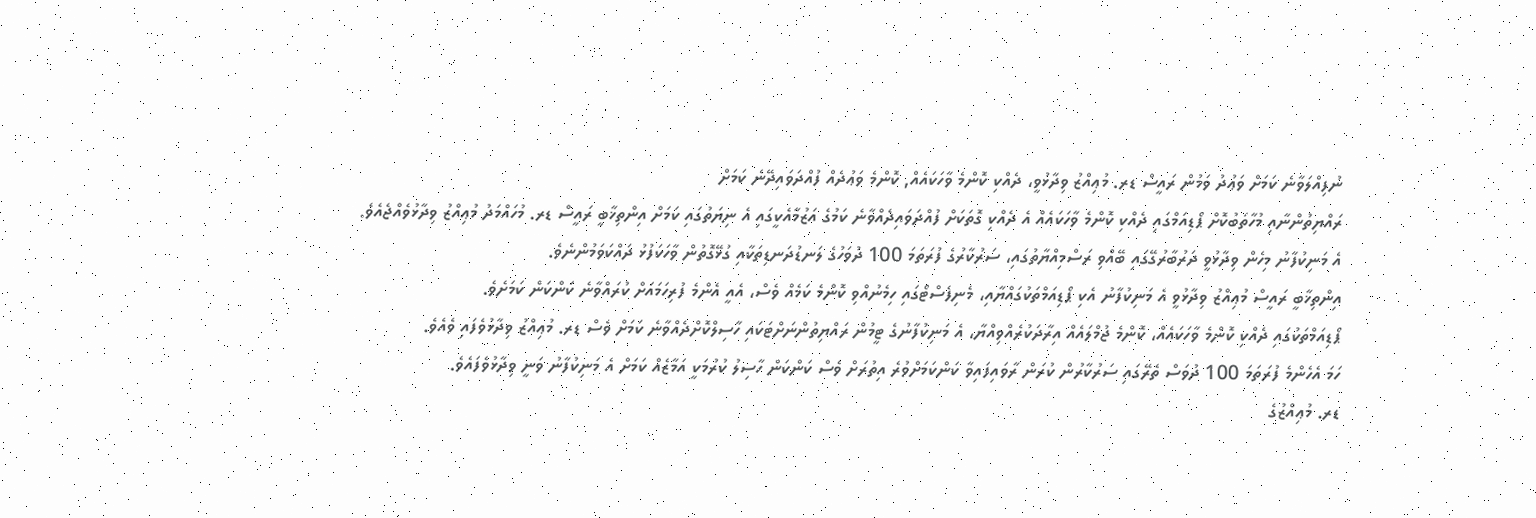ނުފިއްލަވާނެ ކަމަށް ވަޢުދު ވަމުން ރައީސް ޑރ. މުޢިއްޒު ވިދާޅުވީ، ދެއްކި ކޮންމެ ވާހަކައެއް, ކޮންމެ ވަޢުދެއް ފުއްދަވައިދޭނެ ކަމަށް
ރައްޔިތުންނާއި މުހާތަބުކޮށް ޕޯޑިއަމްގައި ދެއްކި ކޮންމެ ވާހަކައެއް އެ ދެއްކި ގޮތަކަށް ފުއްދަވައިދެއްވާނެ ކަމުގެ އަޒުމާއެކީގައި އެ ނިޔަތުގައި ކަމަށް އިންތިޚާބީ ރައީސް ޑރ. މުހައްމަދު މުޢިއްޒު ވިދާޅުވެއްޖެއެވެ.
އެ މަނިކުފާނު މިހެން ވިދާޅުވީ ދަރުބާރުގޭގައި ބޭއްވި ރަސްމިއްޔާތުގައި، ސަރުކާރުގެ ފުރަތަމަ 100 ދުވަހުގެ ލަނޑުދަނޑިތަކާއި ގުޅޭގޮތުން ވާހަކަފުޅު ދައްކަވަމުންނެވެ.
އިންތިޚާބީ ރައީސް މުޢިއްޒު ވިދާޅުވީ އެ މަނިކުފާނު އެކި ޕޯޑިއަމްތަކުގައްޔާއި، މެނިފެސްޓޯގައި ހިމެނުއްވި ކޮންމެ ކަމެއް ވެސް، އެއީ އެންމެ ފުރިހަމައަށް ކުރައްވާނެ ކަންކަން ކަމަށެވެ.
ޕޯޑިއަމްތަކުގައި ދެއްކި ކޮންމެ ވާހަކައެއް، ކޮންމެ ޖުމްލައެއް އިރާދަކުރެއްވިއްޔާ، އެ މަނިކުފާނުގެ ޓީމުން ރައްޔިތުންނަށްޓަކައި ހާސިލްކޮށްދެއްވާނެ ކަމަށް ވެސް ޑރ. މުޢިއްޒު ވިދާޅުވެފައި ވެއެވެ.
ހަމަ އެހެންމެ ފުރަތަމަ 100 ދުވަސް ތެރޭގައި ސަރުކާރުން ކުރަން ރާވައިފައިވާ ކަންކަމަށްވުރެ އިތުރަށް ވެސް ކަންކަން ހާސިލު ކުރުމަކީ އަމާޒެއް ކަމަށް އެ މަނިކުފާނު ވަނީ ވިދާޅުވެފައެވެ.
ޑރ. މުޢިއްޒުގެ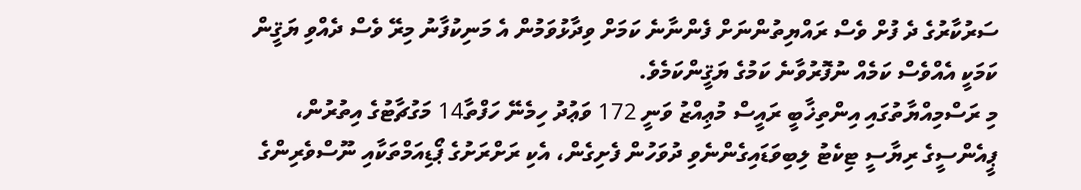ސަރުކާރުގެ ދެ ފުށް ވެސް ރައްޔިތުންނަށް ފެންނާނެ ކަމަށް ވިދާޅުވަމުން އެ މަނިކުފާނު މިރޭ ވެސް ދެއްވި ޔަޤީން ކަމަކީ އެއްވެސް ކަމެއް ނުފޮރުވާނެ ކަމުގެ ޔަޤީންކަމެވެ.
މި ރަސްމިއްޔާތުގައި އިންތިޚާބީ ރައީސް މުޢިއްޒު ވަނީ 172 ވަޢުދު ހިމެނޭ ހަފްތާ14 މަގުޗާޓުގެ އިތުރުން، ޕީއެންސީގެ ރިޔާސީ ޓިކެޓު ލިބިވަޑައިގެންނެވި ދުވަހުން ފެށިގެން، އެކި ރަށްރަށުގެ ޕޯޑިއަމްތަކާއި ނޫސްވެރިންގެ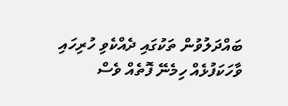ބައްދަލުވުން ތަކުގައި ދެއްކެވި ހުރިހައި ވާހަކަފުޅެއް ހިމެނޭ ފޮތެއް ވެސް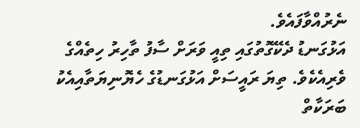ނެރުއްވާފައެވެ.
އަޅުގަނޑު ދެކޭގޮތުގައި ތިއީ ވަރަށް ސާފު ތާހިރު ހިތެއްގެ ވެރިއެކެވެ. ތިޔަ ރައީސަށް އަޅުގަނޑުގެ ހެޔޮނިޔަތާއިއެކު ބަރަކާތް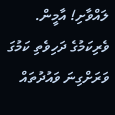ލައްވާށި! އާމީން.
ވެރިކަމުގެ ދަހިވެތި ކަމުގަ ވަރަށްގިނަ ވައުދުތައް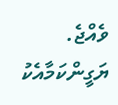ވެއްޖެ. ޔަގީންކަމާއެކު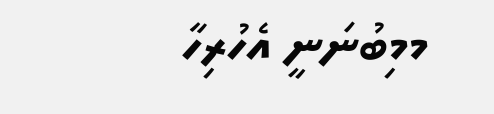މމިބުނަނީ އެހުރިހާ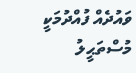ވައުދެއް ފުއްދުމަކީ މުސްތަޙީލު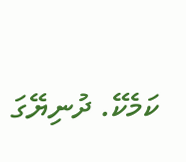ކަމެކޭ. ދުނިޔޭގަ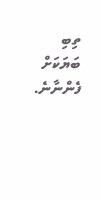ތިބި ބަޔަކަށް ފެންނާނެ.